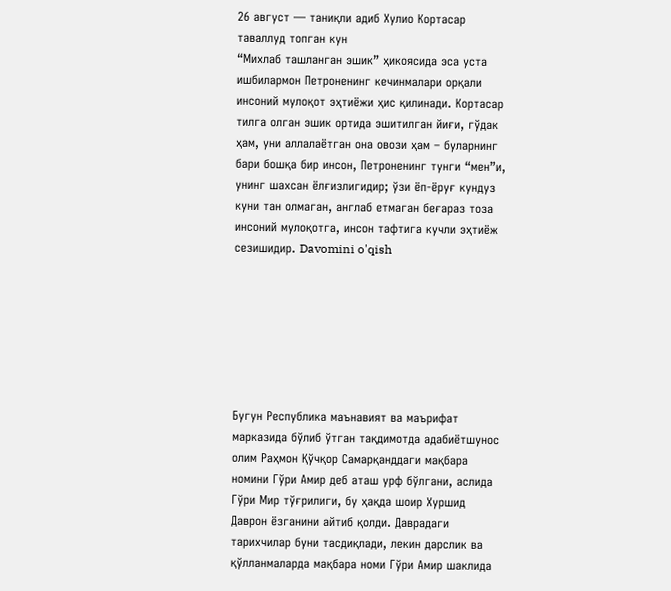26 август — таниқли адиб Хулио Кортасар таваллуд топган кун
“Михлаб ташланган эшик” ҳикоясида эса уста ишбилармон Петроненинг кечинмалари орқали инсоний мулоқот эҳтиёжи ҳис қилинади. Кортасар тилга олган эшик ортида эшитилган йиғи, гўдак ҳам, уни аллалаётган она овози ҳам – буларнинг бари бошқа бир инсон, Петроненинг тунги “мен”и, унинг шахсан ёлғизлигидир; ўзи ёп-ёруғ кундуз куни тан олмаган, англаб етмаган беғараз тоза инсоний мулоқотга, инсон тафтига кучли эҳтиёж сезишидир. Davomini o'qish







Бугун Республика маънавият ва маърифат марказида бўлиб ўтган тақдимотда адабиётшунос олим Раҳмон Қўчқор Самарқанддаги мақбара номини Гўри Амир деб аташ урф бўлгани, аслида Гўри Мир тўғрилиги, бу ҳақда шоир Хуршид Даврон ёзганини айтиб қолди. Даврадаги тарихчилар буни тасдиқлади, лекин дарслик ва қўлланмаларда мақбара номи Гўри Амир шаклида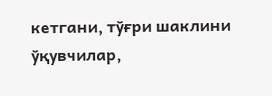кетгани, тўғри шаклини ўқувчилар,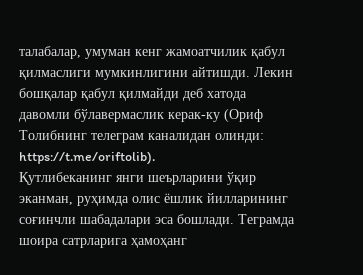талабалар, умуман кенг жамоатчилик қабул қилмаслиги мумкинлигини айтишди. Лекин бошқалар қабул қилмайди деб хатода давомли бўлавермаслик керак-ку (Ориф Толибнинг телеграм каналидан олинди: https://t.me/oriftolib).
Қутлибеканинг янги шеърларини ўқир эканман, руҳимда олис ёшлик йилларининг соғинчли шабадалари эса бошлади. Теграмда шоира сатрларига ҳамоҳанг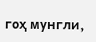гоҳ мунгли,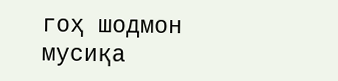гоҳ шодмон мусиқа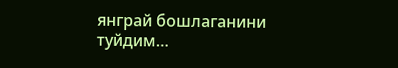янграй бошлаганини туйдим…